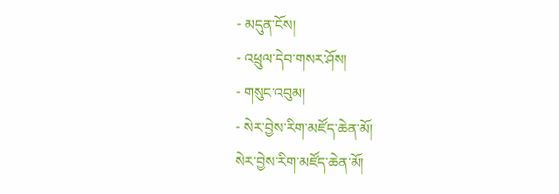- མདུན་ངོས།
- འཕྲུལ་དེབ་གསར་ཤོས།
- གསུང་འབུམ།
- སེར་བྱེས་རིག་མཛོད་ཆེན་མོ།
སེར་བྱེས་རིག་མཛོད་ཆེན་མོ།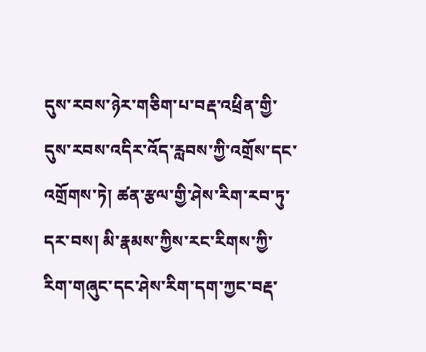དུས་རབས་ཉེར་གཅིག་པ་བརྡ་འཕྲིན་གྱི་དུས་རབས་འདིར་འོད་རླབས་ཀྱི་འགྲོས་དང་འགྲོགས་ཏེ། ཚན་རྩལ་གྱི་ཤེས་རིག་རབ་ཏུ་དར་བས། མི་རྣམས་ཀྱིས་རང་རིགས་ཀྱི་རིག་གཞུང་དང་ཤེས་རིག་དག་ཀྱང་བརྡ་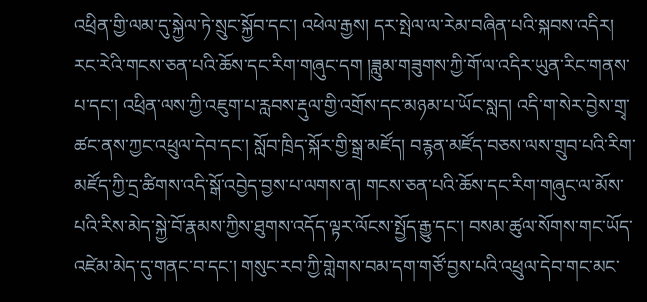འཕྲིན་གྱི་ལམ་དུ་སྐྱེལ་ཏེ་སྲུང་སྐྱོབ་དང་། འཕེལ་རྒྱས། དར་སྤེལ་ལ་རེམ་བཞིན་པའི་སྐབས་འདིར། རང་རེའི་གངས་ཅན་པའི་ཆོས་དང་རིག་གཞུང་དག །ཟླུམ་གཟུགས་ཀྱི་གོ་ལ་འདིར་ཡུན་རིང་གནས་པ་དང་། འཕྲིན་ལས་ཀྱི་འཇུག་པ་རླབས་རྡུལ་གྱི་འགྲོས་དང་མཉམ་པ་ཡོང་སླད། འདི་ག་སེར་བྱེས་གྲྭ་ཚང་ནས་ཀྱང་འཕྲུལ་དེབ་དང་། སློབ་ཁྲིད་སྐོར་གྱི་སྒྲ་མཛོད། བརྙན་མཛོད་བཅས་ལས་གྲུབ་པའི་རིག་མཛོད་ཀྱི་དྲ་ཚིགས་འདི་སྒོ་འབྱེད་བྱས་པ་ལགས་ན། གངས་ཅན་པའི་ཆོས་དང་རིག་གཞུང་ལ་མོས་པའི་རིས་མེད་སྐྱེ་བོ་རྣམས་ཀྱིས་ཐུགས་འདོད་ལྟར་ལོངས་སྤྱོད་རྒྱུ་དང་། བསམ་ཚུལ་སོགས་གང་ཡོད་འཛེམ་མེད་དུ་གནང་བ་དང་། གསུང་རབ་ཀྱི་གླེགས་བམ་དག་གཙོ་བྱས་པའི་འཕྲུལ་དེབ་གང་མང་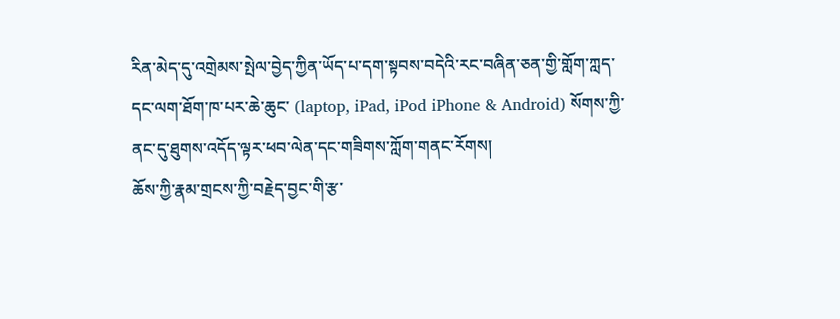རིན་མེད་དུ་འགྲེམས་སྤེལ་བྱེད་ཀྱིན་ཡོད་པ་དག་སྟབས་བདེའི་རང་བཞིན་ཅན་གྱི་གློག་ཀླད་དང་ལག་ཐོག་ཁ་པར་ཆེ་ཆུང་ (laptop, iPad, iPod iPhone & Android) སོགས་ཀྱི་ནང་དུ་ཐུགས་འདོད་ལྟར་ཕབ་ལེན་དང་གཟིགས་ཀློག་གནང་རོགས།
ཆོས་ཀྱི་རྣམ་གྲངས་ཀྱི་བརྗེད་བྱང་གི་རྩ་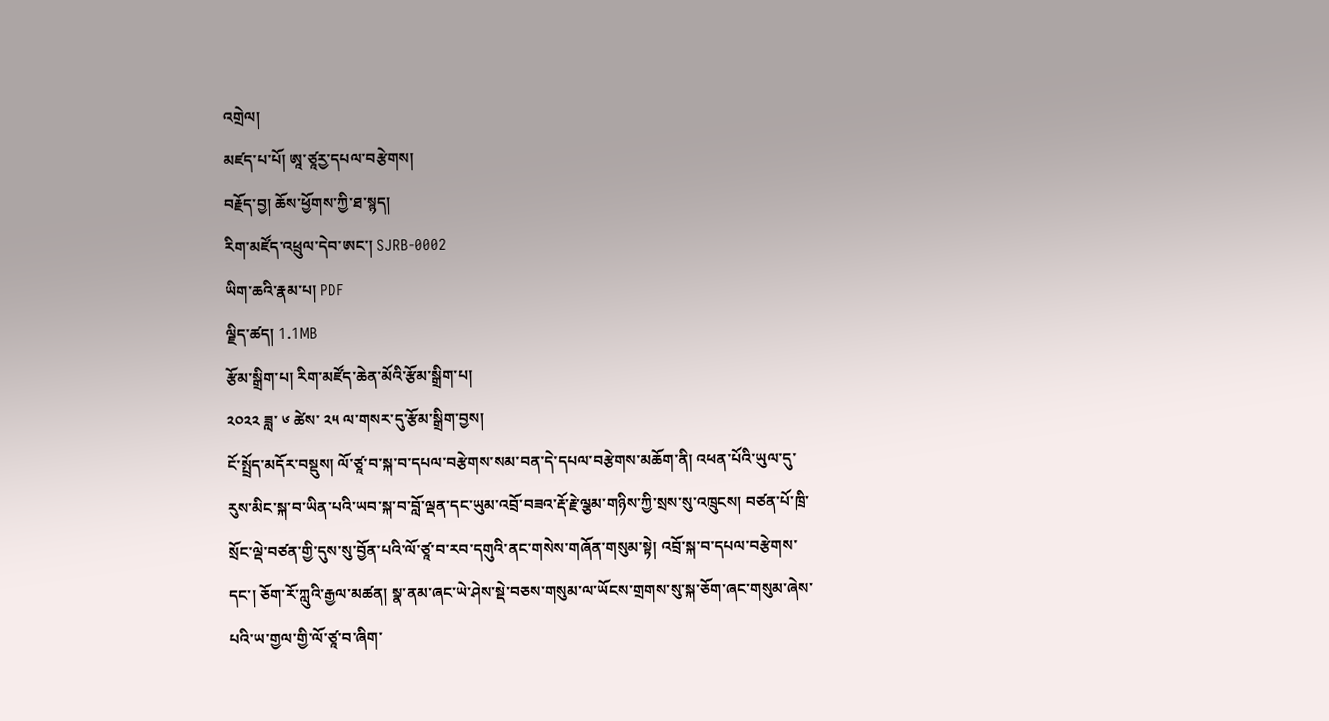འགྲེལ།
མཛད་པ་པོ། ཨཱ་ཙཱརྱ་དཔལ་བརྩེགས།
བརྗོད་བྱ། ཆོས་ཕྱོགས་ཀྱི་ཐ་སྙད།
རིག་མཛོད་འཕྲུལ་དེབ་ཨང་། SJRB-0002
ཡིག་ཆའི་རྣམ་པ། PDF
ལྗིད་ཚད། 1.1MB
རྩོམ་སྒྲིག་པ། རིག་མཛོད་ཆེན་མོའི་རྩོམ་སྒྲིག་པ།
༢༠༢༢ ཟླ་ ༦ ཚེས་ ༢༥ ལ་གསར་དུ་རྩོམ་སྒྲིག་བྱས།
ངོ་སྤྲོད་མདོར་བསྡུས། ལོ་ཙཱ་བ་སྐ་བ་དཔལ་བརྩེགས་སམ་བན་དེ་དཔལ་བརྩེགས་མཆོག་ནི། འཕན་པོའི་ཡུལ་དུ་རུས་མིང་སྐ་བ་ཡིན་པའི་ཡབ་སྐ་བ་བློ་ལྡན་དང་ཡུམ་འབྲོ་བཟའ་རྡོ་རྗེ་ལྕམ་གཉིས་ཀྱི་སྲས་སུ་འཁྲུངས། བཙན་པོ་ཁྲི་སྲོང་ལྡེ་བཙན་གྱི་དུས་སུ་བྱོན་པའི་ལོ་ཙཱ་བ་རབ་དགུའི་ནང་གསེས་གཞོན་གསུམ་སྟེ། འབྲོ་སྐ་བ་དཔལ་བརྩེགས་དང་། ཅོག་རོ་ཀླུའི་རྒྱལ་མཚན། སྣ་ནམ་ཞང་ཡེ་ཤེས་སྡེ་བཅས་གསུམ་ལ་ཡོངས་གྲགས་སུ་སྐ་ཅོག་ཞང་གསུམ་ཞེས་པའི་ཡ་གྱལ་གྱི་ལོ་ཙཱ་བ་ཞིག་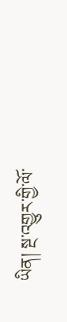ཡིན། སྔ་འགྱུར་གྱི་ལོ་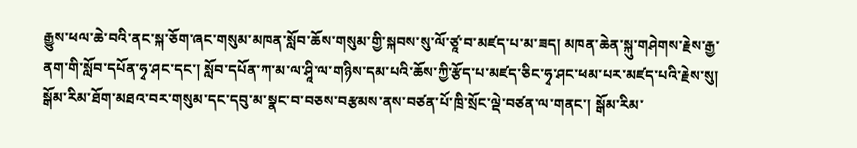རྒྱུས་ཕལ་ཆེ་བའི་ནང་སྐ་ཅོག་ཞང་གསུམ་མཁན་སློབ་ཆོས་གསུམ་གྱི་སྐབས་སུ་ལོ་ཙཱ་བ་མཛད་པ་མ་ཟད། མཁན་ཆེན་སྐུ་གཤེགས་རྗེས་རྒྱ་ནག་གི་སློབ་དཔོན་ཧྭ་ཤང་དང་། སློབ་དཔོན་ཀ་མ་ལ་ཤཱི་ལ་གཉིས་དམ་པའི་ཆོས་ཀྱི་རྩོད་པ་མཛད་ཅིང་ཧྭ་ཤང་ཕམ་པར་མཛད་པའི་རྗེས་སུ། སྒོམ་རིམ་ཐོག་མཐའ་བར་གསུམ་དང་དབུ་མ་སྣང་བ་བཅས་བརྩམས་ནས་བཙན་པོ་ཁྲི་སྲོང་ལྡེ་བཙན་ལ་གནང་། སྒོམ་རིམ་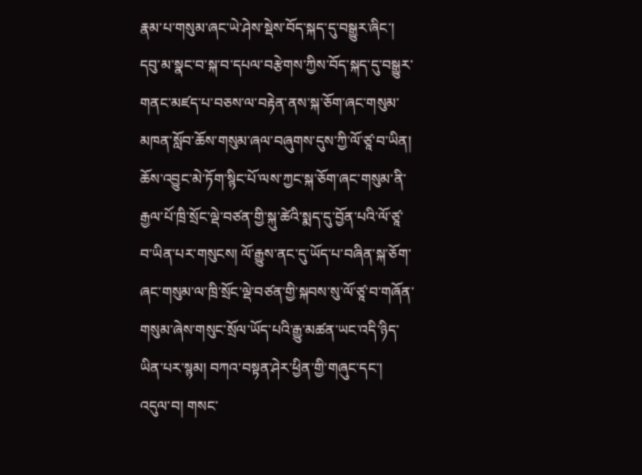རྣམ་པ་གསུམ་ཞང་ཡེ་ཤེས་སྡེས་བོད་སྐད་དུ་བསྒྱུར་ཞིང་། དབུ་མ་སྣང་བ་སྐ་བ་དཔལ་བརྩེགས་ཀྱིས་བོད་སྐད་དུ་བསྒྱུར་གནང་མཛད་པ་བཅས་ལ་བརྟེན་ནས་སྐ་ཅོག་ཞང་གསུམ་མཁན་སློབ་ཆོས་གསུམ་ཞལ་བཞུགས་དུས་ཀྱི་ལོ་ཙཱ་བ་ཡིན། ཆོས་འབྱུང་མེ་ཏོག་སྙིང་པོ་ལས་ཀྱང་སྐ་ཅོག་ཞང་གསུམ་ནི་རྒྱལ་པོ་ཁྲི་སྲོང་ལྡེ་བཙན་གྱི་སྐུ་ཚེའི་སྨད་དུ་བྱོན་པའི་ལོ་ཙཱ་བ་ཡིན་པར་གསུངས། ལོ་རྒྱུས་ནང་དུ་ཡོད་པ་བཞིན་སྐ་ཅོག་ཞང་གསུམ་ལ་ཁྲི་སྲོང་ལྡེ་བཙན་གྱི་སྐབས་སུ་ལོ་ཙཱ་བ་གཞོན་གསུམ་ཞེས་གསུང་སྲོལ་ཡོད་པའི་རྒྱུ་མཚན་ཡང་འདི་ཉིད་ཡིན་པར་སྙམ། བཀའ་བསྟན་ཤེར་ཕྱིན་གྱི་གཞུང་དང་། འདུལ་བ། གསང་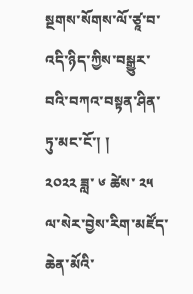སྔགས་སོགས་ལོ་ཙཱ་བ་འདི་ཉིད་ཀྱིས་བསྒྱུར་བའི་བཀའ་བསྟན་ཤིན་ཏུ་མང་ངོ་། །
༢༠༢༢ ཟླ་ ༦ ཚེས་ ༢༥ ལ་སེར་བྱེས་རིག་མཛོད་ཆེན་མོའི་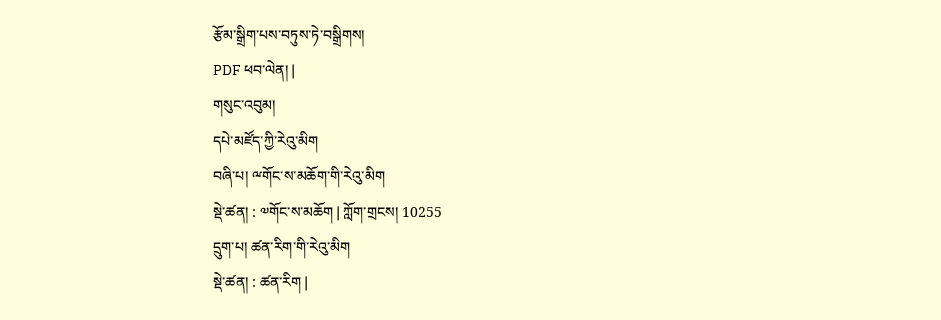རྩོམ་སྒྲིག་པས་བཏུས་ཏེ་བསྒྲིགས།
PDF ཕབ་ལེན། |
གསུང་འབུམ།
དཔེ་མཛོད་ཀྱི་རེའུ་མིག
བཞི་པ། ྋགོང་ས་མཆོག་གི་རེའུ་མིག
སྡེ་ཚན། : ༧གོང་ས་མཆོག | ཀློག་གྲངས། 10255
དྲུག་པ། ཚན་རིག་གི་རེའུ་མིག
སྡེ་ཚན། : ཚན་རིག |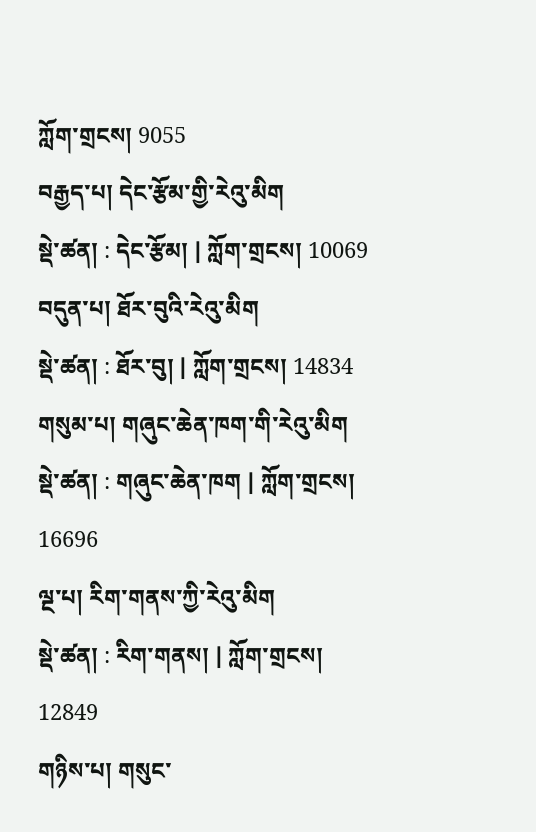ཀློག་གྲངས། 9055
བརྒྱད་པ། དེང་རྩོམ་གྱི་རེའུ་མིག
སྡེ་ཚན། : དེང་རྩོམ། | ཀློག་གྲངས། 10069
བདུན་པ། ཐོར་བུའི་རེའུ་མིག
སྡེ་ཚན། : ཐོར་བུ། | ཀློག་གྲངས། 14834
གསུམ་པ། གཞུང་ཆེན་ཁག་གི་རེའུ་མིག
སྡེ་ཚན། : གཞུང་ཆེན་ཁག | ཀློག་གྲངས། 16696
ལྔ་པ། རིག་གནས་ཀྱི་རེའུ་མིག
སྡེ་ཚན། : རིག་གནས། | ཀློག་གྲངས། 12849
གཉིས་པ། གསུང་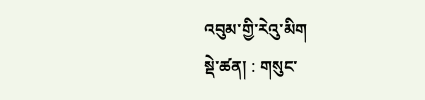འབུམ་གྱི་རེའུ་མིག
སྡེ་ཚན། : གསུང་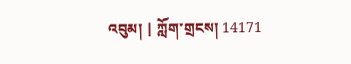འབུམ། | ཀློག་གྲངས། 14171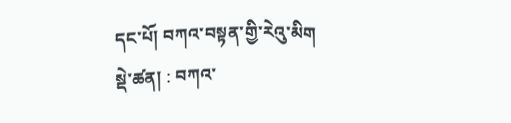དང་པོ། བཀའ་བསྟན་གྱི་རེའུ་མིག
སྡེ་ཚན། : བཀའ་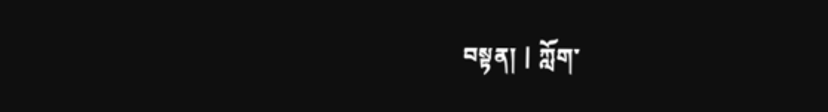བསྟན། | ཀློག་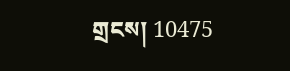གྲངས། 10475